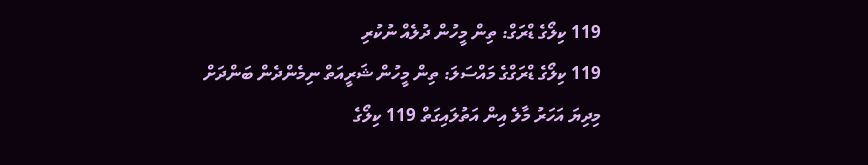119 ކިލޯގެ ޑްރަގް: ތިން މީހުން ދުލެއް ނުކުރި
119 ކިލޯގެ ޑްރަގްގެ މައްސަލަ: ތިން މީހުން ޝަރީއަތް ނިމެންދެން ބަންދަށް
މިދިޔަ އަހަރު މާލެ އިން އަތުލައިގަތް 119 ކިލޯގެ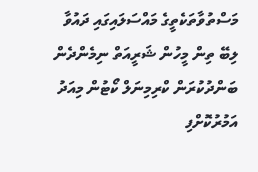މަސްތުވާތަކެތީގެ މައްސަލައިގައި ދައުވާ ލިބޭ ތިން މީހުން ޝަރީއަތް ނިމެންދެން ބަންދުކުރަން ކްރިމިނަލް ކޯޓުން މިއަދު އަމުރުކޮށްފި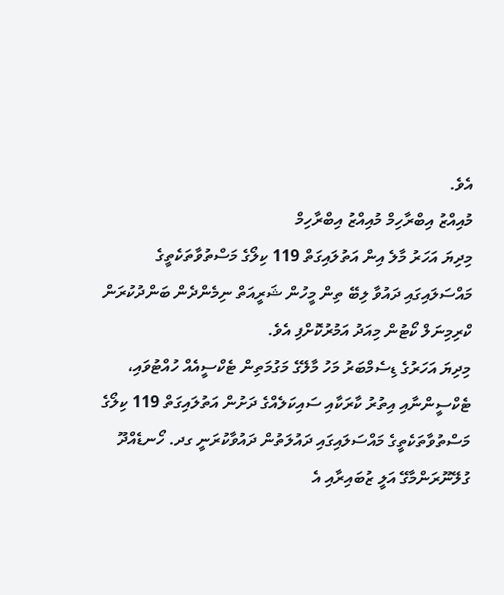އެވެ.
މުއިއްޒު އިބްރާހިމް މުއިއްޒު އިބްރާހިމް
މިދިޔަ އަހަރު މާލެ އިން އަތުލައިގަތް 119 ކިލޯގެ މަސްތުވާތަކެތީގެ މައްސަލައިގައި ދައުވާ ލިބޭ ތިން މީހުން ޝަރީއަތް ނިމެންދެން ބަންދުކުރަން ކްރިމިނަލް ކޯޓުން މިއަދު އަމުރުކޮށްފި އެވެ.
މިދިޔަ އަހަރުގެ ޑިސެމްބަރު މަހު މާލޭގެ މަގުމަތިން ޓެކްސީއެއް ހުއްޓުވައި، ޓެކްސީންނާއި އިތުރު ކާރަކާއި ސައިކަލެއްގެ ދަށުން އަތުލައިގަތް 119 ކިލޯގެ މަސްތުވާތަކެތީގެ މައްސަލައިގައި ދައުލަތުން ދައުވާކުރަނީ ގދ. ހޯނޑެއްދޫ ގުލޭނޫރަންމާގޭ އަލީ ޒުބައިރާއި އެ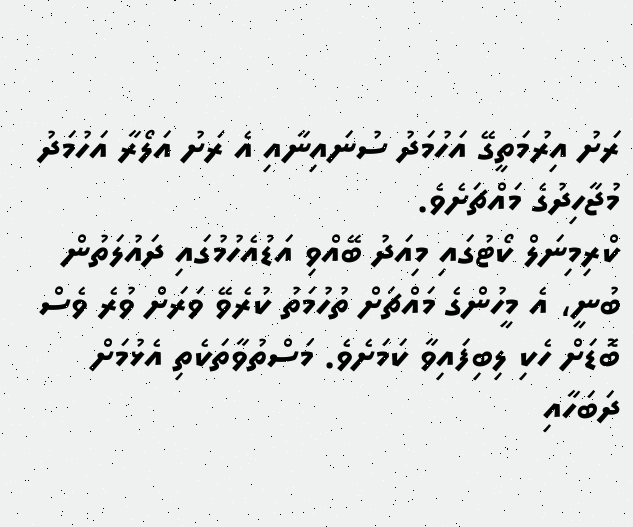ރަށު އިރުމަތީގޭ އަހުމަދު ސުނައިނާއި އެ ރަށު އަލޯރާ އަހުމަދު މުޖާހިދުގެ މައްޗަށެވެ.
ކްރިމިނަލް ކޯޓުގައި މިއަދު ބޭއްވި އަޑުއެހުމުގައި ދައުލަތުން ބުނީ، އެ މީހުންގެ މައްޗަށް ތުހުމަތު ކުރެވޭ ވަރަށް ވުރެ ވެސް ބޮޑަށް ހެކި ލިބިފައިވާ ކަމަށެވެ. މަސްތުވާތަކެތި އެޅުމަށް ދަބަހާއި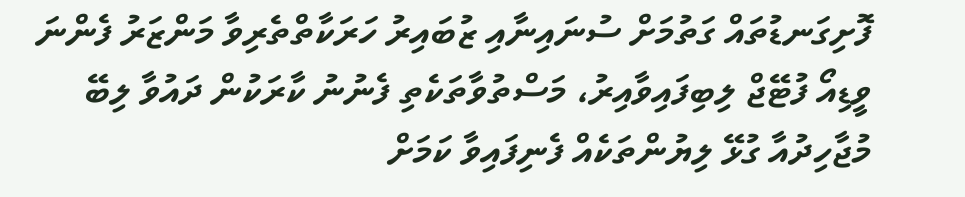ފޮށިގަނޑުތައް ގަތުމަށް ސުނައިނާއި ޒުބައިރު ހަރަކާތްތެރިވާ މަންޒަރު ފެންނަ ވީޑިއޯ ފުޓޭޖް ލިބިފައިވާއިރު، މަސްތުވާތަކެތި ފެނުނު ކާރަކުން ދައުވާ ލިބޭ މުޖާހިދުއާ ގުޅޭ ލިޔުންތަކެއް ފެނިފައިވާ ކަމަށް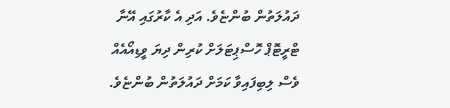ދައުލަތުން ބުންޏެވެ. އަދި އެ ކާރުގައި އޭނާ ޓްރީޓޮޕް ހޮސްޕިޓަލަށް ކުރިން ދިޔަ ވީޑިއޯއެއް ވެސް ލިބިފައިވާ ކަމަށް ދައުލަތުން ބުންޏެވެ.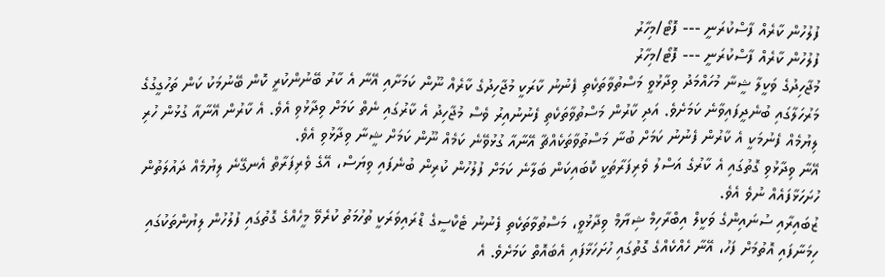ފުލުހުން ކާރެއް ފާސްކުރަނީ --- ފޮޓޯ/މިހާރު
ފުލުހުން ކާރެއް ފާސްކުރަނީ --- ފޮޓޯ/މިހާރު
މުޖާހިދުގެ ވަކީލާ ޝީނާ މުހައްމަދު ވިދާޅުވީ މަސްތުވާތަކެތި ފެނުނު ކާރަކީ މުޖާހިދުގެ ކާރެއް ނޫން ކަމަށާއި އޭނާ އެ ކާރު ބޭނުންކުރީ ކޮން ބޭނުމަކު ކަން ތަހުގީގުގެ މަރުހަލާގައި ބުނެދީފައިވާނެ ކަމަށެވެ. އަދި ކާރުން މަސްތުވާތަކެތި ފެނުނުއިރު ވެސް މުޖާހިދު އެ ކާރުގައި ނެތް ކަމަށް ވިދާޅުވި އެވެ. އެ ކާރުން އޭނާއާ ގުޅުން ހުރި ލިޔުމެއް ފެނުމަކީ އެ ކާރުން ފެނުނު ކަމަށް ބުނާ މަސްތުވާތަކެއްޗާ އޭނާއާ ގުޅުވޭނެ ކަމެއް ނޫން ކަމަށް ޝީނާ ވިދާޅުވި އެވެ.
އޭނާ ވިދާޅުވި ގޮތުގައި އެ ކާރުގެ އަސްލު ވެރިފަރާތަކީ ކޮބައިކަން ބަލާނެ ކަމަށް ފުލުހުން ކުރިން ބުނެފައި ވިޔަސް، އޭގެ ވެރިފަރާތް އެނގޭނެ ލިޔުމެއް ދައުލަތުން ހުށަހަޅާފައެއް ނުވެ އެވެ.
ޒުބައިރާއި ސުނައިންގެ ވަކީލް އިބްރާހިމް ޝިޔާމް ވިދާޅުވީ، މަސްތުވާތަކެތި ފެނުނު ޓެކްސީގެ ޑްރައިވަރަކީ ތުހުމަތު ކުރެވޭ މީހެއްގެ ގޮތުގައި ފުލުހުން ލިޔުންތަކުގައި ހިމަނާފައި އޮތުމަށް ފަހު، އޭނާ ހެއްކެއްގެ ގޮތުގައި ހުށަހަޅާފައި އެބައޮތް ކަމަށެވެ. އެ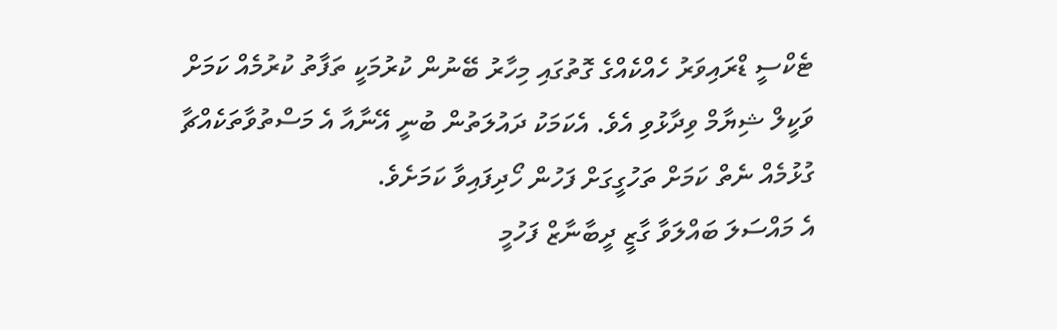ޓެކްސީ ޑްރައިވަރު ހެއްކެއްގެ ގޮތުގައި މިހާރު ބޭނުން ކުރުމަކީ ތަފާތު ކުރުމެއް ކަމަށް ވަކީލް ޝިޔާމް ވިދާޅުވި އެވެ. އެކަމަކު ދައުލަތުން ބުނީ އޭނާއާ އެ މަސްތުވާތަކެއްޗާ ގުޅުމެއް ނެތް ކަމަށް ތަހުގީގަށް ފަހުން ހޯދިފައިވާ ކަމަށެވެ.
އެ މައްސަލަ ބައްލަވާ ގާޒީ ދީބާނާޒް ފަހުމީ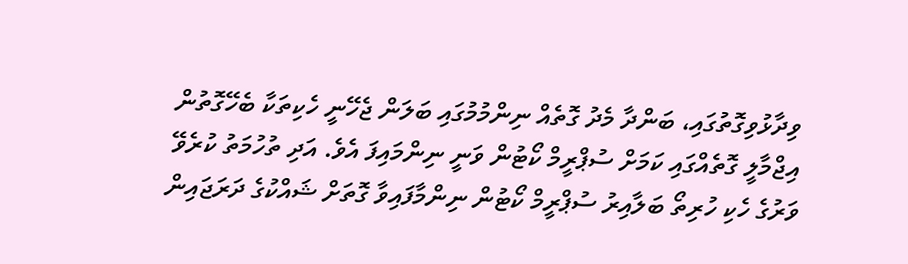ވިދާޅުވިގޮތުގައި، ބަންދާ މެދު ގޮތެއް ނިންމުމުގައި ބަލަން ޖެހޭނީ ހެކިތަކާ ބެހޭގޮތުން އިޖްމާލީ ގޮތެއްގައި ކަމަށް ސުޕްރީމް ކޯޓުން ވަނީ ނިންމައިފަ އެވެ. އަދި ތުހުމަތު ކުރެވޭ ވަރުގެ ހެކި ހުރިތޯ ބަލާއިރު ސުޕްރީމް ކޯޓުން ނިންމާފައިވާ ގޮތަށް ޝައްކުގެ ދަރަޖައިން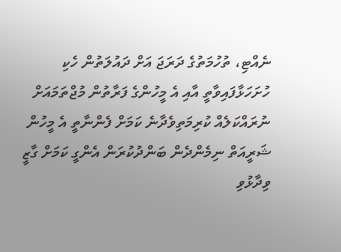ނެއްޓި، ތުހުމަތުގެ ދަރަޖަ އަށް ދައުލަތުން ހެކި ހުށަހަޅާފައިވާތީ އާއި އެ މީހުންގެ ފަރާތުން މުޖްތަމައަށް ނުރައްކަލެއް ކުރިމަތިވެދާނެ ކަމަށް ފެންނާތީ އެ މީހުން ޝަރީއަތް ނިމެންދެން ބަންދުކުރަން އެންގީ ކަމަށް ގާޒީ ވިދާޅުވި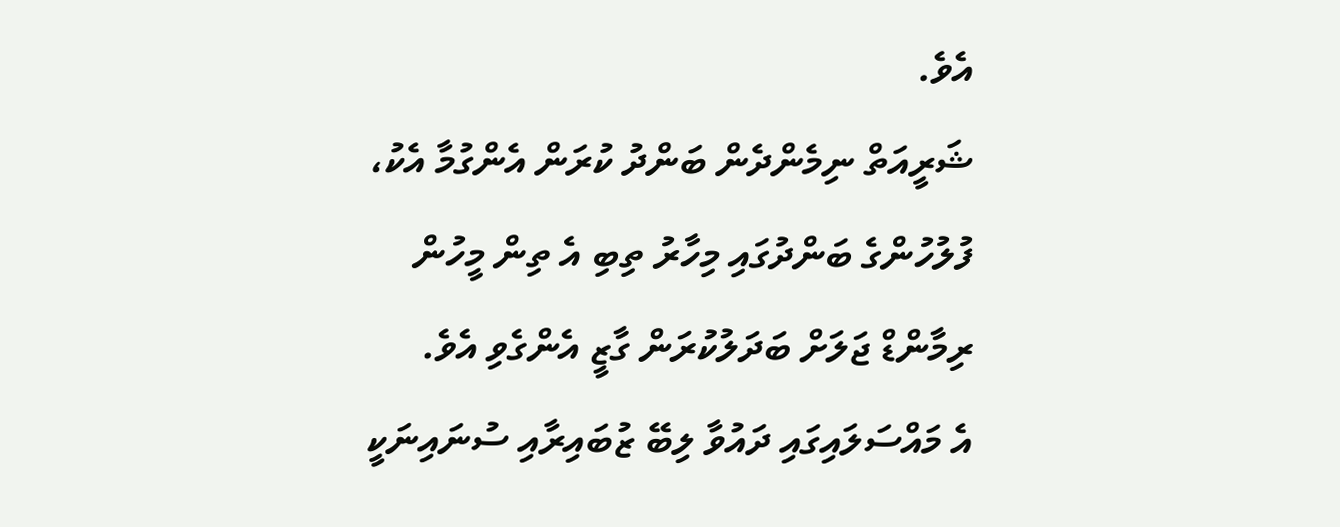އެވެ.
ޝަރީއަތް ނިމެންދެން ބަންދު ކުރަން އެންގުމާ އެކު، ފުލުހުންގެ ބަންދުގައި މިހާރު ތިބި އެ ތިން މީހުން ރިމާންޑް ޖަލަށް ބަދަލުކުރަން ގާޒީ އެންގެވި އެވެ.
އެ މައްސަލައިގައި ދައުވާ ލިބޭ ޒުބައިރާއި ސުނައިނަކީ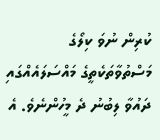ކުރިން ނުވަ ކިލޯގެ މަސްތުވާތަކެތީގެ މައްސަލައެއްގައި ދައުވާ ލިބުނު ދެ މީހުންނެވެ. އެ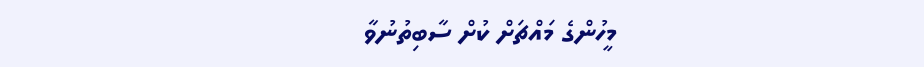މީހުންގެ މައްޗަށް ކުށް ސާބިތުނުވާ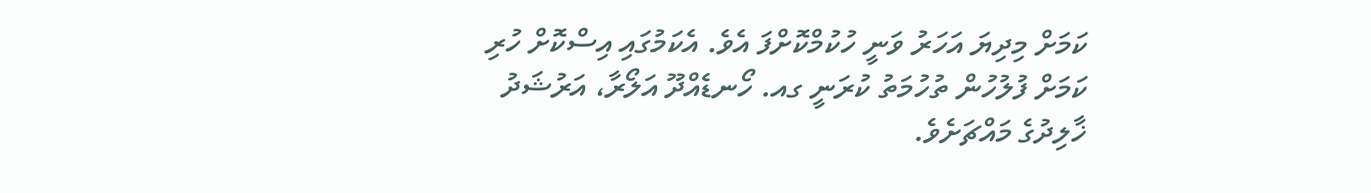ކަމަށް މިދިޔަ އަހަރު ވަނީ ހުކުމްކޮށްފަ އެވެ. އެކަމުގައި އިސްކޮށް ހުރި ކަމަށް ފުލުހުން ތުހުމަތު ކުރަނީ ގއ. ހޯނޑެއްދޫ އަލޯރާ، އަރުޝަދު ޚާލިދުގެ މައްޗަށެވެ.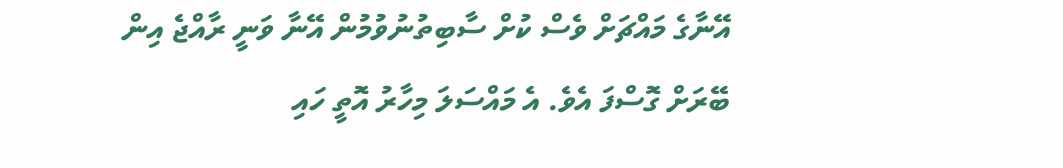އޭނާގެ މައްޗަށް ވެސް ކުށް ސާބިތުނުވުމުން އޭނާ ވަނީ ރާއްޖެ އިން ބޭރަށް ގޮސްފަ އެވެ. އެ މައްސަލަ މިހާރު އޮތީ ހައި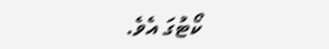ކޯޓުގަ އެވެ.